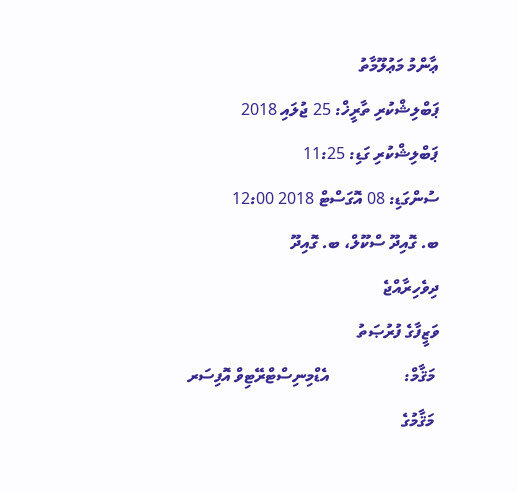ޢާންމު މަޢުލޫމާތު
ޕަބްލިޝްކުރި ތާރީޚް: 25 ޖުލައި 2018
ޕަބްލިޝްކުރި ގަޑި: 11:25
ސުންގަޑި: 08 އޮގަސްޓް 2018 12:00
ބ. ގޮއިދޫ ސްކޫލް، ބ. ގޮއިދޫ
ދިވެހިރާއްޖެ
ވަޒީފާގެ ފުރުޞަތު
 މަޤާމް:                  އެޑްމިނިސްޓްރޭޓިވް އޮފިސަރ
 މަޤާމުގެ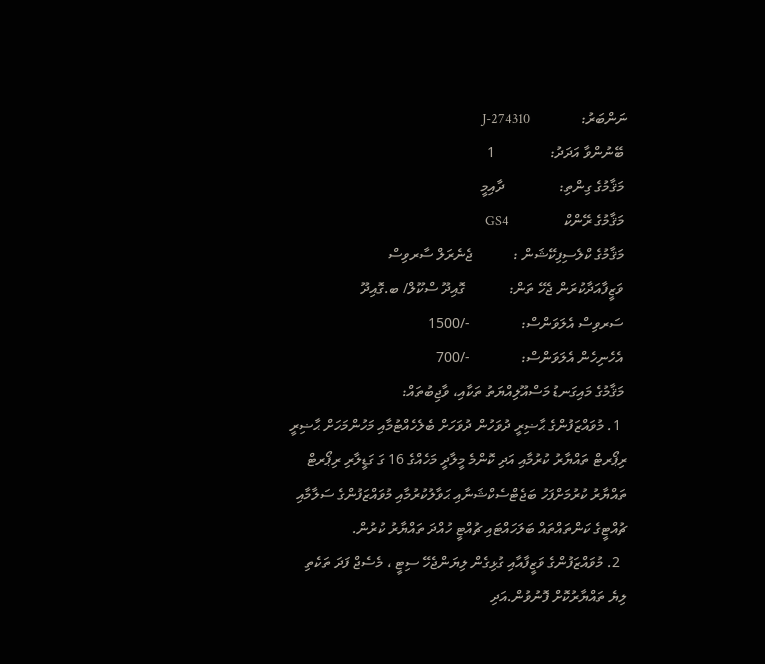ނަންބަރު:              J-274310
 ބޭނުންވާ އަދަދު:               1
 މަޤާމުގެ ގިންތި:               ދާއިމީ
 މަޤާމުގެ ރޭންކް               GS4
 މަޤާމުގެ ކްލެސިފިކޭޝަން :           ޖެނެރަލް ސާރވިސް
 ވަޒީފާއަދާކުރަން ޖެހޭ ތަން:            ގޮއިދޫ ސްކޫލް/ ބ.ގޮއިދޫ
 ސަރވިސް އެލަވަންސް:              -/1500
 އެހެނިހެން އެލަވަންސް:              -/700
 މަޤާމުގެ މައިގަނޑު މަސްއޫލިއްޔަތު ތަކާއި، ވާޖިބުތައް:
  1. މުވައްޒަފުންގެ ޙާޟިރީ ދުވަހުން ދުވަހަށް ބެލެހެއްޓުމާއި މަހުންމަހަށް ޙާޟިރީ ރިޕޯރޓް ތައްޔާރު ކުރުމާއި އަދި ކޮންމެ މީލާދީ މަހެއްގެ 16 ގަ ގަޑީލާރި ރިޕޯރޓް ތައްޔާރު ކުރުމަށްފަހު ބަޖެޓްސެކްޝަނާއި ޙަވާލުކުރުމާއި މުވައްޒަފުންގެ ސަލާމާއި ޗުއްޓީގެ ކަންތައްތައް ބަލަހައްޓައި ޗުއްޓީ ހުއްދަ ތައްޔާރު ކުރުން.
  2. މުވައްޒަފުންގެ ވަޒީފާއާއި ގުޅިގެން ލިޔަންޖެހޭ ސިޓީ ، މެސެޖް ފަދަ ތަކެތި ލިޔެ ތައްޔާރުކޮށް ފޮނުވުން.އަދި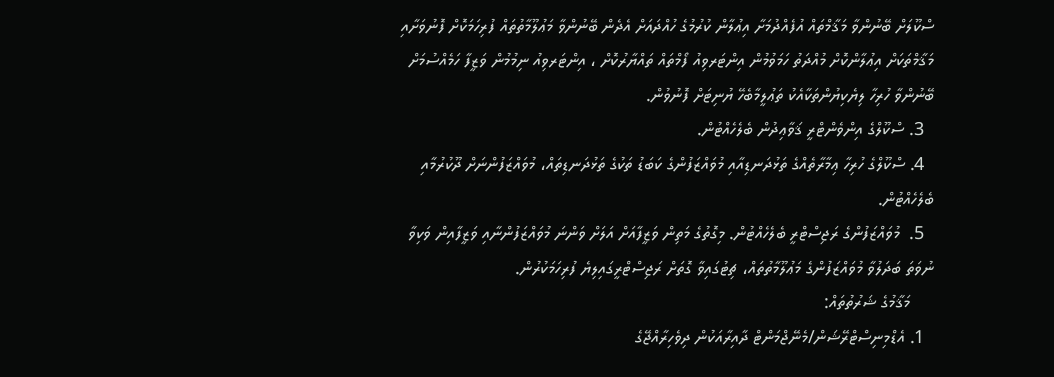ސްކޫލަށް ބޭނުންވާ މަޤާމްތައް އުފެއްދުމަށާ އިޢުލާން ކުރުމުގެ ހުއްދައަށް އެދެން ބޭނުންވާ މަޢުލޫމާތުތައް ފުރިހަމަކޮށް ފޮނުވަށާއި މަޤާމްތަކަށް އިޢުލާންކޮށް މުއްދަތު ހަމަވުމުން އިންޓަރވިއު ފޯމްތައް ތައްޔާރުކޮށް ، އިންޓަރވިއު ނިމުމުން ވަޒީފާ ހަމެއްސުމަށް ބޭނުންވާ ހުރިހާ ލިޔެކިޔުންތަކާއެކު ތަޢުލީމާބެހޭ ޔުނިޓަށް ފޮނުވުން.
  3. ސްކޫލްގެ އިންވެންޓްރީ ޤަވާޢިދުން ބެލެހެއްޓުން.
  4. ސްކޫލްގެ ހުރިހާ ޢިމާރާތެއްގެ ތަޅުދަނޑިއާއި މުވައްޒަފުންގެ ކަބަޑު ތަކުގެ ތަޅުދަނޑިތައް، މުވައްޒަފުންނަށް ދޫކުރުމާއި ބެލެހެއްޓުން.
  5.  މުވައްޒަފުންގެ ރަޖިސްޓްރީ ބެލެހެއްޓުން. މިގޮތުގެ މަތިން ވަޒީފާއަށް އަލަށް ވަންނަ މުވައްޒަފުންނާއި ވަޒީފާއިން ވަކިވާ ނުވަތަ ބަދަލުވާ މުވައްޒަފުންގެ މަޢުލޫމާތުތައް، ޗިޓުގައިވާ ގޮތަށް ރަޖިސްޓްރީގައިލިޔެ ފުރިހަމަކުރުން.
     މަޤާމުގެ ޝަރުތުތައް:
  1. އެޑްމިނިސްޓްރޭޝަން/މެނޭޖްމަންޓް ދާއިރާއަކުން ދިވެހިރާއްޖޭގެ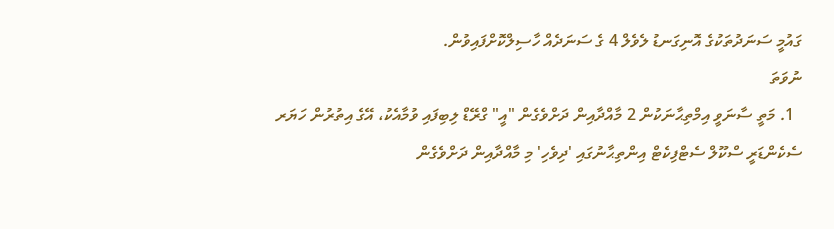ގައުމީ ސަނަދުތަކުގެ އޮނިގަނޑު ލެވެލް 4 ގެ ސަނަދެއް ހާސިލްކޮށްފައިވުން.
ނުވަތަ
  1. މަތީ ސާނަވީ އިމްތިޙާނަކުން 2 މާއްދާއިން ދަށްވެގެން "އީ" ގްރޭޑް ލިބިފައި ވުމާއެކު، އޭގެ އިތުރުން ހަޔަރ ސެކެންޑަރީ ސްކޫލް ސެޓްފިކެޓް އިންތިޙާނުގައި 'ދިވެހި' މި މާއްދާއިން ދަށްވެގެން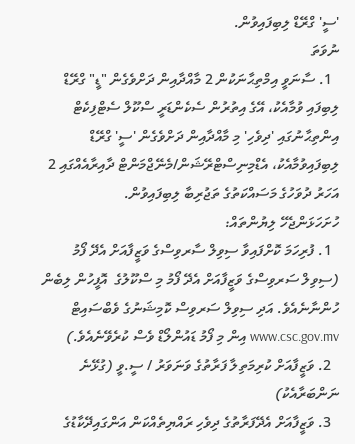'ސީ' ގްރޭޑް ލިބިފައިވުން.
ނުވަތަ
  1. ސާނަވީ އިމްތިޙާނަކުން 2 މާއްދާއިން ދަށްވެގެން "ޑީ" ގްރޭޑް ލިބިފައި ވުމާއެކު، އޭގެ އިތުރުން ސެކެންޑަރީ ސްކޫލް ސެޓްފިކެޓް އިންތިޙާނުގައި 'ދިވެހި' މި މާއްދާއިން ދަށްވެގެން 'ސީ' ގްރޭޑް ލިބިފައިވުމާއެކު، އެޑްމިނިސްޓްރޭޝަން/މެނޭޖްމަންޓް ދާއިރާއެއްގައި 2 އަހަރު ދުވަހުގެ މަސައްކަތުގެ ތަޖުރިބާ ލިބިފައިވުން.
ހުށަހަޅަންޖެހޭ ލިޔުންތައް:
  1. ފުރިހަމަ ކޮށްފައިވާ ސިވިލް ސާރވިސްގެ ވަޒީފާއަށް އެދޭ ފޯމު (ސިވިލް ސަރވިސްގެ ވަޒީފާއަށް އެދޭ ފޯމު މި ސްކޫލުގެ  އޮފީހުން ލިބެން ހުންނާނެއެވެ. އަދި ސިވިލް ސަރވިސް ކޮމިޝަނުގެ ވެބްސައިޓް www.csc.gov.mv އިން މި ފޯމު ޑައުންލޯޑް ވެސް ކުރެވޭނެއެވެ.)
  2. ވަޒީފާއަށް ކުރިމަތިލާ ފަރާތުގެ ވަނަވަރު / ސީ.ވީ (ގުޅޭނެ ނަންބަރާއެކު)
  3. ވަޒީފާއަށް އެދޭފަރާތުގެ ދިވެހި ރައްޔިތެއްކަން އަންގައިދޭކާޑުގެ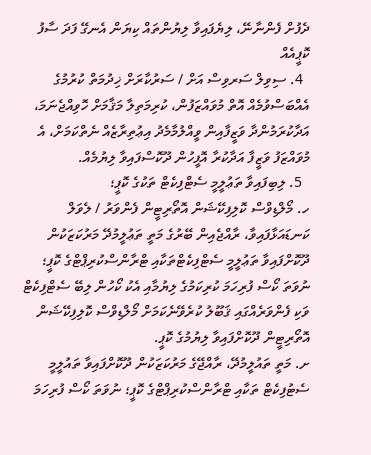ދެފުށް ފެންނާނޭ، ލިޔެފައިވާ ލިޔުންތައް ކިޔަން އެނގޭ ފަދަ ސާފު ކޮޕީއެއް
  4. ސިވިލް ސަރވިސް އަށް / ސަރުކާރަށް ޚިދުމަތް ކުރުމުގެ އެއްބަސްވުމެއް އޮތް މުވައްޒަފުން، ކުރިމަތިލާ މަޤާމަށް ހޮވިއްޖެނަމަ، އަދާކުރަމުންދާ ވަޒީފާއިން ވީއްލުމާމެދު އިޢުތިރާޒެއް ނެތްކަމަށް، އެ މުވައްޒަފު ވަޒީފާ އަދާކުރާ އޮފީހުން ދޫކޮސްފައިވާ ލިޔުމެއް.
  5. ލިބިފައިވާ ތަޢުލީމީ ސެޓްފިކެޓް ތަކުގެ ކޮޕީ؛
ހ. މޯލްޑިވްސް ކޮލިފިކޭޝަން އޮތޯރިޓީން ފެންވަރު / ލެވަލް ކަނޑައަޅާފައިވާ، ރާއްޖެއިން ބޭރުގެ މަތީ ތަޢުލީމުދޭ މަރުކަޒަކުން ދޫކޮށްފައިވާ ތަޢުލީމީ ސެޓްފިކެޓްތަކާއި ޓްރާންސްކުރިޕްޓްގެ ކޮޕީ؛ ނުވަތަ ކޯސް ފުރިހަމަ ކުރިކަމުގެ ލިޔުމާއި އެކު ކޯހުން ލިބޭ ސެޓްފިކެޓް ވަކި ފެންވަރެއްގައި ޤަބޫލު ކުރެވޭނެކަމަށް މޯލްޑިވްސް ކޮލިފިކޭޝަން އޮތޯރިޓީން ދޫކޮށްފައިވާ ލިޔުމުގެ ކޮޕީ.
ށ. މަތީ ތައުލީމުދޭ، ރާއްޖޭގެ މަރުކަޒަކުން ދޫކޮށްފައިވާ ތައުލީމީ ސެޓުފިކެޓް ތަކާއި ޓްރާންސްކުރިޕްޓްގެ ކޮޕީ؛ ނުވަތަ ކޯސް ފުރިހަމަ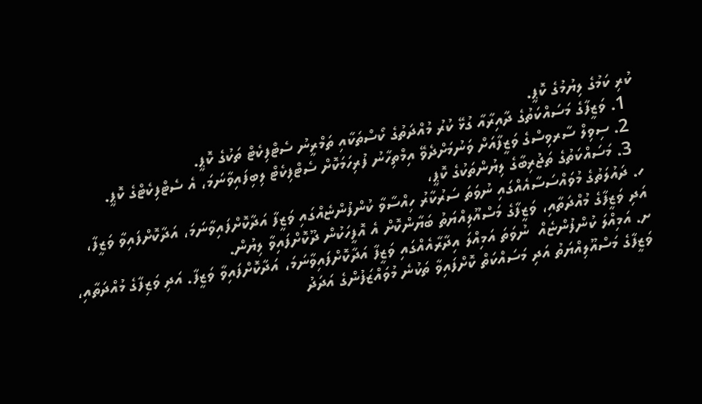ކުރި ކަމުގެ ލިޔުމުގެ ކޮޕީ.
  1. ވަޒީފާގެ މަސައްކަތުގެ ދާއިރާއާ ގުޅޭ ކުރު މުއްދަތުގެ ކޯސްތަކާއި ތަމްރީނު ސެޓްފިކެޓް ތަކުގެ ކޮޕީ.
  2. ސިވިލް ސާރވިސްގެ ވަޒީފާއަށް ވަނުމަށްދެވޭ އިމްތިހާނު ފުރިހަމަކޮށް ސެޓްފިކެޓް ލިބިފައިވާނަމަ، އެ ސެޓްފިކެޓްގެ ކޮޕީ.
  3. މަސައްކަތުގެ ތަޖުރިބާގެ ލިޔުންތަކުގެ ކޮޕީ،
ހ. ދައުލަތުގެ މުވައްސަސާއެއްގައި ނުވަތަ ސަރުކާރު ހިއްސާވާ ކުންފުންޏެއްގައި ވަޒީފާ އަދާކޮށްފައިވާނަމަ، އަދާކޮށްފައިވާ ވަޒީފާ، އަދި ވަޒީފާގެ މުއްދަތާއި، ވަޒީފާގެ މަސްއޫލިއްޔަތު ބަޔާންކޮށް އެ އޮފީހަކުން ދޫކޮށްފައިވާ ލިޔުން.
ށ. އަމިއްލަ ކުންފުންޏެއް  ނުވަތަ އަމިއްލަ އިދާރާއެއްގައި ވަޒީފާ އަދާކޮށްފައިވާނަމަ، އަދާކޮށްފައިވާ ވަޒީފާ. އަދި ވަޒިފާގެ މުއްދަތާއި، ވަޒީފާގެ މަސްއޫލިއްޔަތު އަދި މަސައްކަތް ކޮށްފައިވާ ތަކުނެ މުވައްޒަފުންގެ އަދަދު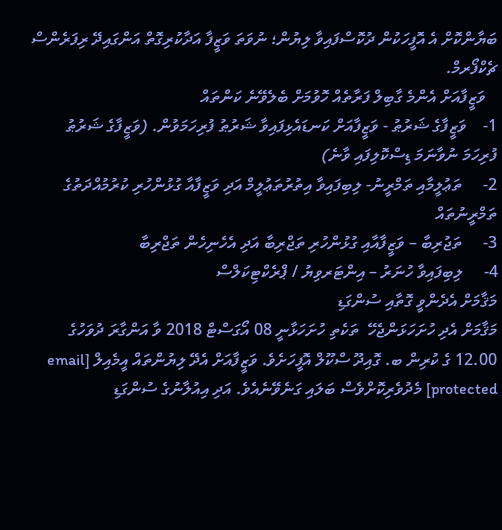ބަޔާންކޮށް އެ އޮފީހަކުން ދުކޮސްފައިވާ ލިޔުން؛ ނުވަތަ ވަޒީފާ އަދާކުރިގޮތް އަންގައިދޭ ރިފަރެންސް ޗެކްފޯރމް.
   ވަޒީފާއަށް އެންމެ ގާބިލް ފަރާތެއް ހޮވުމަށް ބެލެވޭނެ ކަންތައް
1-    ވަޒީފާގެ ޝަރުޠު - ވަޒީފާއަށް ކަނޑައެޅިފައިވާ ޝަރުޠު ފުރިހަމަވުން. (ވަޒީފާގެ ޝަރުޠު ފުރިހަމަ ނުވާނަމަ ޑިސްކޮލިފައި ވާނެ)
2-     ތަޢުލީމާއި ތަމްރީނު- ލިބިފައިވާ އިތުރުތަޢުލީމް އަދި ވަޒީފާއާ ގުޅުންހުރި ކުރުމުއްދަތުގެ ތަމްރީނުތައް
3-     ތަޖުރިބާ – ވަޒީފާއާއި ގުޅުންހުރި ތަޖްރިބާ އަދި އެހެނިހެން ތަޖްރިބާ
4-     ލިބިފައިވާ ހުނަރު – އިންޓަރވިޔު / ޕްރެކްޓިކަލްސް
މަޤާމަށް އެދެންވީ ގޮތާއި ސުންގަޑި
މަޤާމަށް އެދި ހުށަހަޅަންޖެހޭ  ތަކެތި ހުށަހަޅާނީ 08 އޯގަސްޓް 2018 ވާ އަންގާރަ ދުވަހުގެ 12.00 ގެ ކުރިން ބ. ގޮއިދޫ ސްކޫލް އޮފީހަށެވެ. ވަޒީފާއަށް އެދޭ ލިޔުންތައް އީމެއިލް [email protected] މެދުވެރިކޮށްވެސް ބަލައި ގަނެވޭނެއެވެ. އަދި އިއުލާނުގެ ސުންގަޑި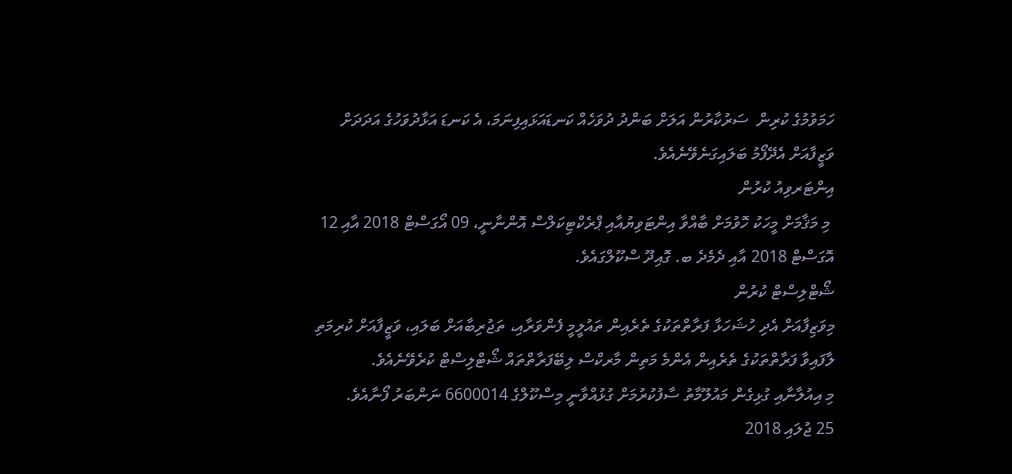ހަމަވުމުގެ ކުރިން  ސަރުކާރުން އަލަށް ބަންދު ދުވަހެއް ކަނޑައަޅައިފިނަމަ، އެ ކަނޑަ އަޅާދުވަހުގެ އަދަދަށް ވަޒީފާއަށް އެދޭފޯމު ބަލައިގަނެވޭނެއެވެ.
އިންޓަރވިއު ކުރުން
 މި މަޤާމަށް މީހަކު ހޮވުމަށް ބާއްވާ އިންޓަވިޔުއާއި ޕްރެކްޓިކަލްސް އޮންނާނީ، 09 އޯގަސްޓް 2018 އާއި 12 އޮގަސްޓް 2018 އާއި ދެމެދެ ބ. ގޮއިދޫ ސްކޫލްގައެވެ.
ޝޯޓްލިސްޓް ކުރުން
މިވަޒިފާއަށް އެދި ހުޝަހަޅާ ފަރާތްތަކުގެ ތެރެއިން ތައުލީމީ ފެންވަރާއި، ތަޖުރިބާއަށް ބަލައި، ވަޒީފާއަށް ކުރިމަތި ލާފައިވާ ފަރާތްތަކުގެ ތެރެއިން އެންމެ މަތިން މާރކްސް ލިބޭފަރާތްތައް ޝޯޓްލިސްޓް ކުރެވޭނެއެވެ.
މި އިއުލާނާއި ގުޅިގެން މައުލޫމާތު ސާފުކުރުމަށް ގުޅުއްވާނީ މިސްކޫލްގެ 6600014 ނަންބަރު ފޯނާއެވެ.
25 ޖުލައި 2018